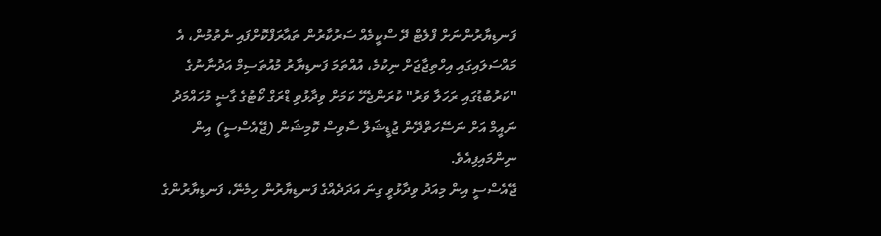ފަނޑިޔާރުންނަށް ފްލެޓް ދޭ ސްކީމެއް ސަރުކާރުން ތައާރަފްކޮށްފައި ނެތުމުން، އެ މައްސަލައިގައި އިހްތިޖާޖަށް ނިކުމެ، އުއްތަމަ ފަނޑިޔާރު މުއުތަސިމް އަދުނާނުގެ "ކަރުބުޑުގައި ރަހަލާ ވަރު" ކުރަންޖެހޭ ކަމަށް ވިދާޅުވި ޑްރަގް ކޯޓުގެ ގާޟީ މުހައްމަދު ނައީމް އަށް ނަސޭހަތްދޭން ޖުޑީޝަލް ސާވިސް ކޮމިޝަން (ޖޭއެސްސީ) އިން ނިންމައިފިއެވެ.
ޖޭއެސްސީ އިން މިއަދު ވިދާޅުވީ ގިނަ އަދަދެއްގެ ފަނޑިޔާރުން ހިމެނޭ، ފަނޑިޔާރުންގެ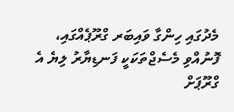މެދުގައި ހިންގާ ވައިބަރ ގްރޫޕެއްގައި، ފޮނުއްވި މެސެޖްތަކަކީ ފަނޑިޔާރު ލިޔެ އެ ގްރޫޕަށް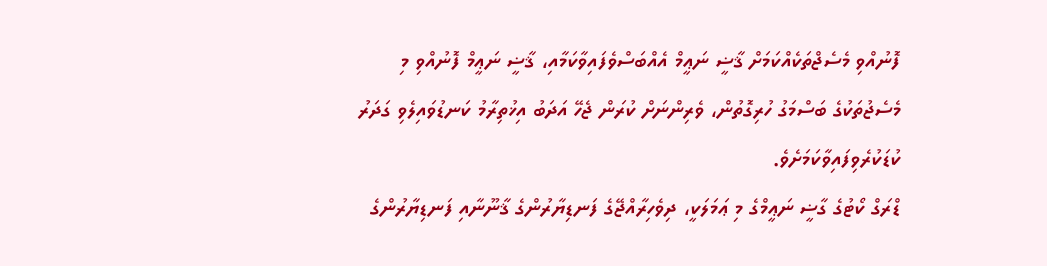ފޮނުއްވި މެސެޖްތަކެއްކަމަށް ޤާޟީ ނަޢީމް އެއްބަސްވެފައިވާކަމާއި، ޤާޟީ ނަޢީމް ފޮނުއްވި މި މެސެޖުތަކުގެ ބަސްމަގު ހުރިގޮތުން، ވެރިންނަށް ކުރަން ޖެހޭ އަދަބު އިޚުތިރާމު ކަނޑުވައިލެވި ގަދަރު ކުޑަކުރެވިފައިވާކަމަށެވެ.
ޑްރަގް ކޯޓުގެ ގާޟީ ނަޢީމްގެ މި ޢަމަލަކީ، ދިވެހިރާއްޖޭގެ ފަނޑިޔާރުންގެ ޤާނޫނާއި ފަނޑިޔާރުންގެ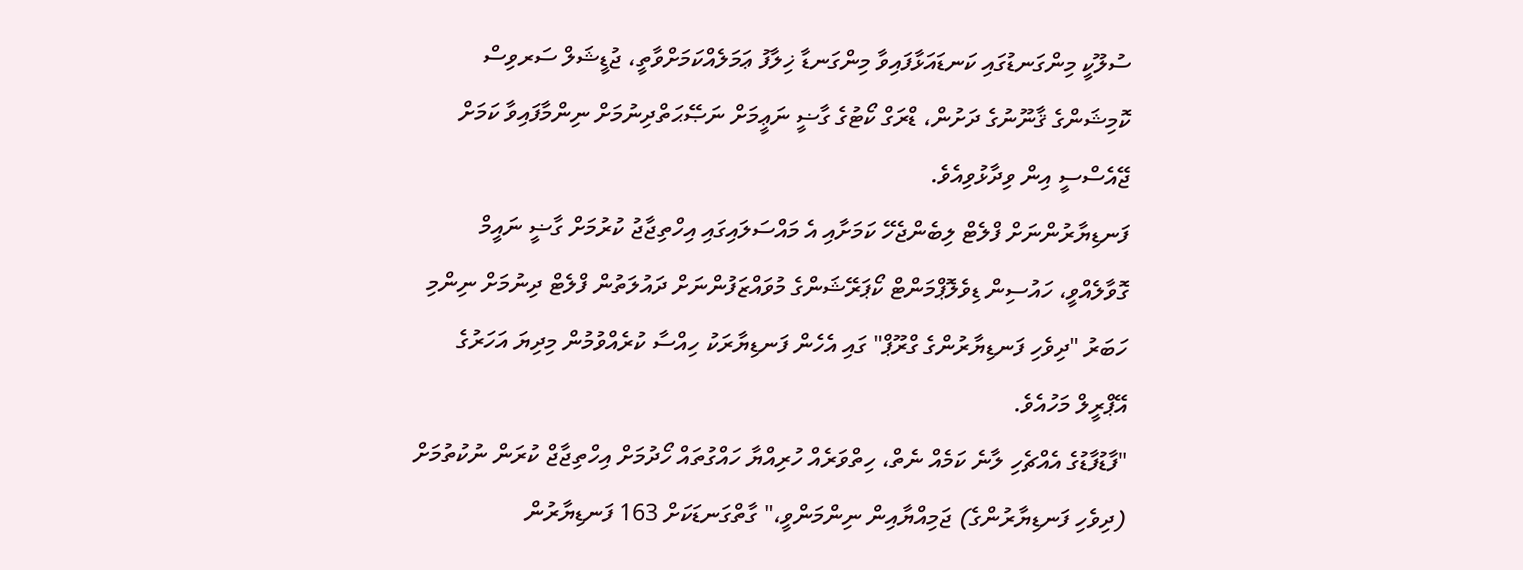ސުލޫކީ މިންގަނޑުގައި ކަނޑައަޅާފައިވާ މިންގަނޑާ ޚިލާފު ޢަމަލެއްކަމަށްވާތީ، ޖުޑީޝަލް ސަރވިސް ކޮމިޝަންގެ ޤާނޫނުގެ ދަށުން، ޑްރަގް ކޯޓުގެ ގާޟީ ނަޢީމަށް ނަޞޭޙަތްދިނުމަށް ނިންމާފައިވާ ކަމަށް ޖޭއެސްސީ އިން ވިދާޅުވިއެވެ.
ފަނޑިޔާރުންނަށް ފްލެޓް ލިބެންޖެހޭ ކަމަށާއި އެ މައްސަލައިގައި އިހްތިޖާޖު ކުރުމަށް ގާޟީ ނައީމް ގޮވާލެއްވީ، ހައުސިން ޑިވެލޮޕްމަންޓް ކޯޕަރޭޝަންގެ މުވައްޒަފުންނަށް ދައުލަތުން ފްލެޓް ދިނުމަށް ނިންމި ހަބަރު "ދިވެހި ފަނޑިޔާރުންގެ ގްރޫޕް" ގައި އެހެން ފަނޑިޔާރަކު ހިއްސާ ކުރެއްވުމުން މިދިޔަ އަހަރުގެ އޭޕްރީލް މަހުއެވެ.
"ފާޑުފާޑުގެ އެއްޗެހި ލާނެ ކަމެއް ނެތް، ހިތްވަރެއް ހުރިއްޔާ ހައްގުތައް ހޯދުމަށް އިހްތިޖާޖް ކުރަން ނުކުތުމަށް (ދިވެހި ފަނޑިޔާރުންގެ) ޖަމިއްޔާއިން ނިންމަންވީ،" ގާތްގަނޑަކަށް 163 ފަނޑިޔާރުން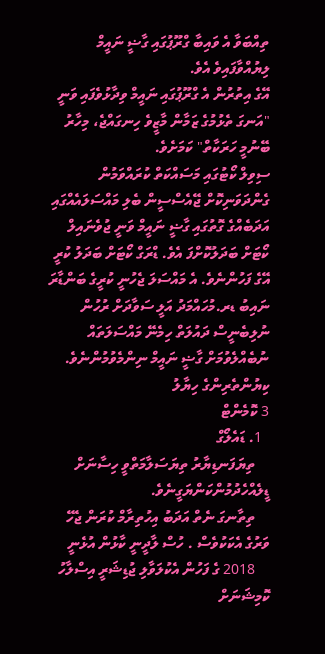ތިއްބަވާ އެ ވައިބާ ގްރޫޕުގައި ގާޟީ ނައީމް ލިޔުއްވާފައިވެ އެވެ.
އޭގެ އިތުރުން އެ ގްރޫޕުގައި ނައީމް ވިދާޅުވެފައި ވަނީ "އަނގަ ތެޅުމުގެ ޒަމާން މާޒީވެ ހިނގައްޖެ، މިހާރު ބޭނުމީ ހަރަކާތް" ކަމަށެވެ.
ސިވިލް ކޯޓުގައި މަސައްކަތް ކުރައްވަމުން ގެންދަވަނިކޮށް ޖޭއެސްސީން ބެލި މައްސަލައެއްގައި އަދަބެއްގެ ގޮތުގައި ގާޟީ ނައީމް ވަނީ ޖުވެނައިލް ކޯޓަށް ބަދަލުކޮށްފަ އެވެ. ޑްރަގް ކޯޓަށް ބަދަލު ކުރީ އޭގެ ފަހުންނެވެ. އެ މައްސަލަ ޖެހުނީ ކުރީގެ ބަންޑާރަ ނައިބު ޑރ.މުހައްމަދު އަލީ ސަވާދަށް ރުހުން ނުލިބެނީސް ދައުލަތް ހިމެނޭ މައްސަލަތައް ނުބެއްލެވުމަށް ގާޟީ ނައީމް ނިންމެވުމުންނެވެ.
ކިޔުންތެރިންގެ ހިޔާލު
3 ކޮމެންޓް
  1. ޑައެލޯގް
    ތިޔަފަނޑިޔާރު ތިޔަސަލާމަތްވީ ހިސާނަށް ޑީލެއްހެދުމުންކަންޔަގީނެވެ.
    ތިތާނގަ ނެތް އަދަބު އިހުތިރާމް ކުރަން ޖެހޭ ވަރުގެ އެކަކުވެސް . ހުސް ލާދީނީ ކާޅުން އުޅެނީ
    2018 ގެ ފަހުން އެކުލަވާލި ޖުޑިޝަރީ އިސްލާހު ކޮމިޝަނަށް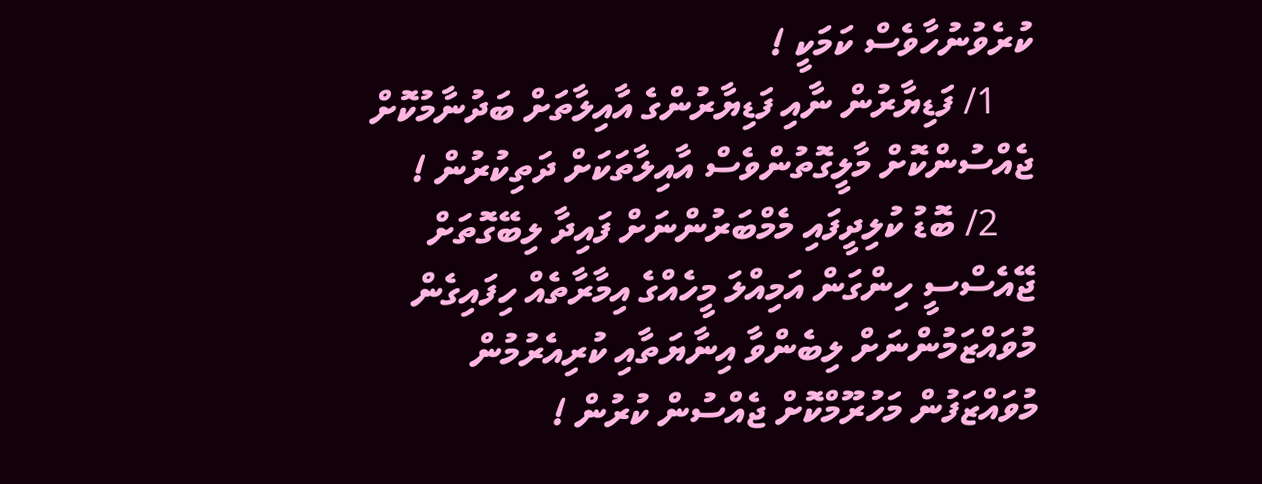ކުރެވުނުހާވެސް ކަމަކީ !
    1/ ފަޑިޔާރުން ނާއި ފަޑިޔާރުންގެ އާއިލާތަށް ބަދުނާމުކޮށް ޖެއްސުންކޮށް މާލީގޮތުންވެސް އާއިލާތަކަށް ދަތިކުރުން !
    2/ ބޮޑު ކުލިދީފައި މެމްބަރުންނަށް ފައިދާ ލިބޭގޮތަށް ޖޭއެސްސީ ހިންގަން އަމިއްލަ މީހެއްގެ އިމާރާތެއް ހިފައިގެން މުވައްޒަމުންނަށް ލިބެންވާ އިނާޔަތާއި ކުރިއެރުމުން މުވައްޒަފުން މަހުރޫމްކޮށް ޖެއްސުން ކުރުން !